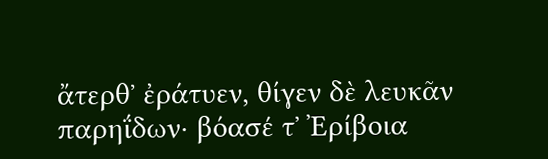ἄτερθʼ ἐράτυεν, θίγεν δὲ λευκᾶν παρηΐδων· βόασέ τʼ Ἐρίβοια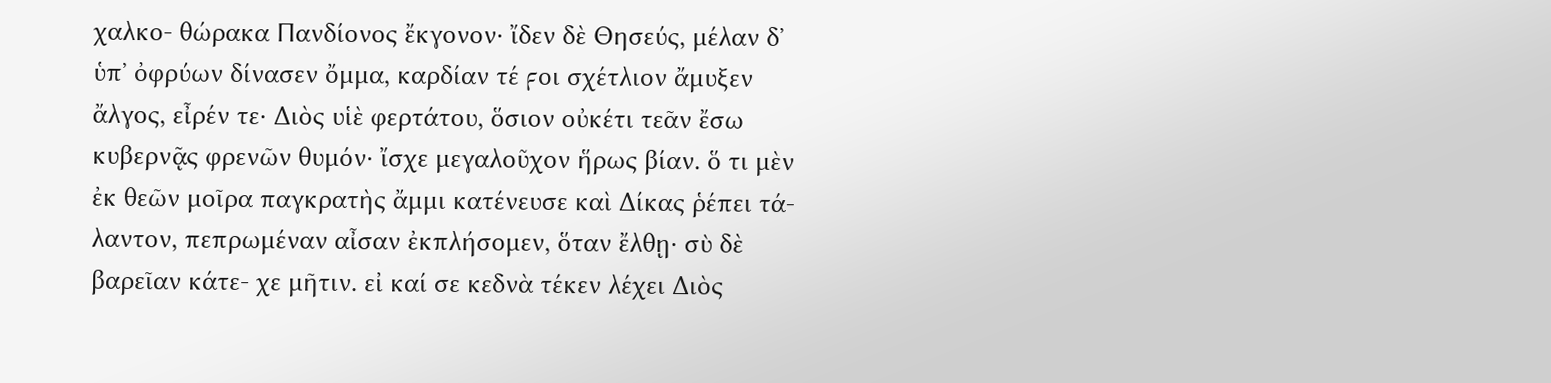χαλκο- θώρακα Πανδίονος ἔκγονον· ἴδεν δὲ Θησεύς, μέλαν δʼ ὑπʼ ὀφρύων δίνασεν ὄμμα, καρδίαν τέ ϝοι σχέτλιον ἄμυξεν ἄλγος, εἶρέν τε· Διὸς υἱὲ φερτάτου, ὅσιον οὐκέτι τεᾶν ἔσω κυβερνᾷς φρενῶν θυμόν· ἴσχε μεγαλοῦχον ἥρως βίαν. ὅ τι μὲν ἐκ θεῶν μοῖρα παγκρατὴς ἄμμι κατένευσε καὶ Δίκας ῥέπει τά- λαντον, πεπρωμέναν αἶσαν ἐκπλήσομεν, ὅταν ἔλθῃ· σὺ δὲ βαρεῖαν κάτε- χε μῆτιν. εἰ καί σε κεδνὰ τέκεν λέχει Διὸς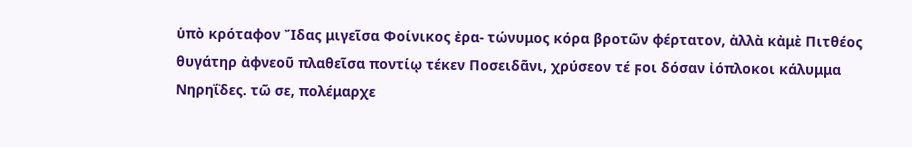ὑπὸ κρόταφον Ἴδας μιγεῖσα Φοίνικος ἐρα- τώνυμος κόρα βροτῶν φέρτατον, ἀλλὰ κἀμὲ Πιτθέος θυγάτηρ ἀφνεοῦ πλαθεῖσα ποντίῳ τέκεν Ποσειδᾶνι, χρύσεον τέ ϝοι δόσαν ἰόπλοκοι κάλυμμα Νηρηΐδες. τῶ σε, πολέμαρχε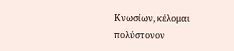Κνωσίων, κέλομαι πολύστονον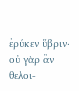ἐρύκεν ὕβριν· οὐ γὰρ ἂν θελοι-